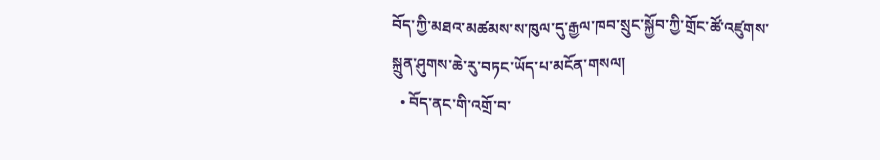བོད་ཀྱི་མཐའ་མཚམས་ས་ཁུལ་དུ་རྒྱལ་ཁབ་སྲུང་སྐྱོབ་ཀྱི་གྲོང་ཚོ་འཛུགས་སྐྲུན་ཤུགས་ཆེ་རུ་བཏང་ཡོད་པ་མངོན་གསལ།
  • བོད་ནང་གི་འགྲོ་བ་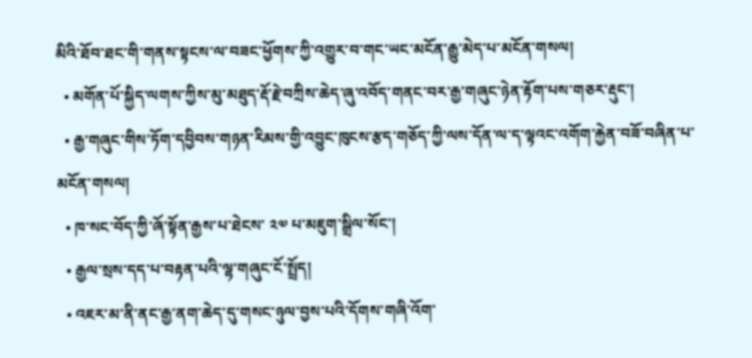མིའི་ཐོབ་ཐང་གི་གནས་སྟངས་ལ་བཟང་ཕྱོགས་ཀྱི་འགྱུར་བ་གང་ཡང་མངོན་རྒྱུ་མེད་པ་མངོན་གསལ།
  • མགོན་པོ་སྐྱིད་ལགས་ཀྱིས་མུ་མཐུད་རྡོ་རྗེ་བཀྲིས་ཆེད་ཞུ་འབོད་གནང་བར་རྒྱ་གཞུང་ཉེན་རྟོག་པས་གཅར་རྡུང་།
  • རྒྱ་གཞུང་གིས་ཏོག་དབྱིབས་གཉན་རིམས་གྱི་འབྱུང་ཁུངས་རྩད་གཅོད་ཀྱི་ལས་དོན་ལ་ད་ལྟའང་འགོག་རྐྱེན་བཟོ་བཞིན་པ་མངོན་གསལ།
  • ཁ་སང་བོད་ཀྱི་ཞོ་སྟོན་རྒྱས་པ་ཐེངས་ ༢༧ པ་མཇུག་སྒྲིལ་སོང་།
  • རྒྱལ་སྲས་དད་པ་བརྟན་པའི་ལྷ་གཞུང་ངོ་སྤྲོད།
  • འཇར་མ་ནི་ནང་རྒྱ་ནག་ཆེད་དུ་གསང་ཉུལ་བྱས་པའི་དོགས་གཞི་འོག་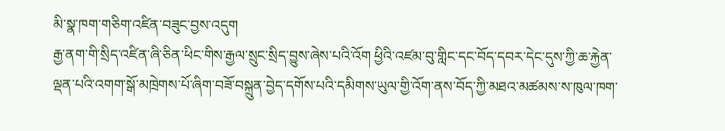མི་སྣ་ཁག་གཅིག་འཛིན་བཟུང་བྱས་འདུག
རྒྱ་ནག་གི་སྲིད་འཛིན་ཞི་ཅིན་ཕིང་གིས་རྒྱལ་སྲུང་སྲིད་བྱུས་ཞེས་པའི་འོག ཕྱིའི་འཛམ་བུ་གླིང་དང་བོད་དབར་དེང་དུས་ཀྱི་ཆ་རྐྱེན་ལྡན་པའི་འགག་སྒོ་མཁྲེགས་པོ་ཞིག་བཟོ་བསྐྲུན་བྱེད་དགོས་པའི་དམིགས་ཡུལ་གྱི་འོག་ནས་བོད་ཀྱི་མཐའ་མཚམས་ས་ཁུལ་ཁག་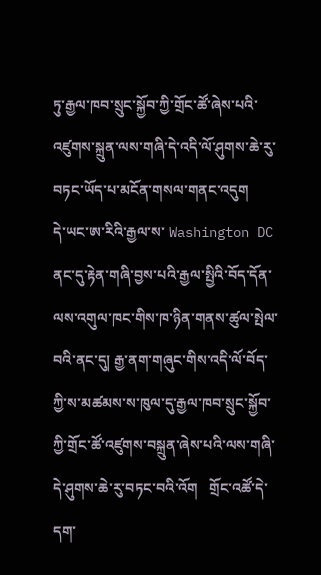ཏུ་རྒྱལ་ཁབ་སྲུང་སྐྱོབ་ཀྱི་གྲོང་ཚོ་ཞེས་པའི་འཛུགས་སྐྲུན་ལས་གཞི་དེ་འདི་ལོ་ཤུགས་ཆེ་རུ་བཏང་ཡོད་པ་མངོན་གསལ་གནང་འདུག
དེ་ཡང་ཨ་རིའི་རྒྱལ་ས་ Washington DC ནང་དུ་རྟེན་གཞི་བྱས་པའི་རྒྱལ་སྤྱིའི་བོད་དོན་ལས་འགུལ་ཁང་གིས་ཁ་ཉིན་གནས་ཚུལ་སྤེལ་བའི་ནང་དུ། རྒྱ་ནག་གཞུང་གིས་འདི་ལོ་བོད་ཀྱི་ས་མཚམས་ས་ཁུལ་དུ་རྒྱལ་ཁབ་སྲུང་སྐྱོབ་ཀྱི་གྲོང་ཚོ་འཛུགས་བསྐྲུན་ཞེས་པའི་ལས་གཞི་དེ་ཤུགས་ཆེ་རུ་བཏང་བའི་འོག   གྲོང་འཚོ་དེ་དག་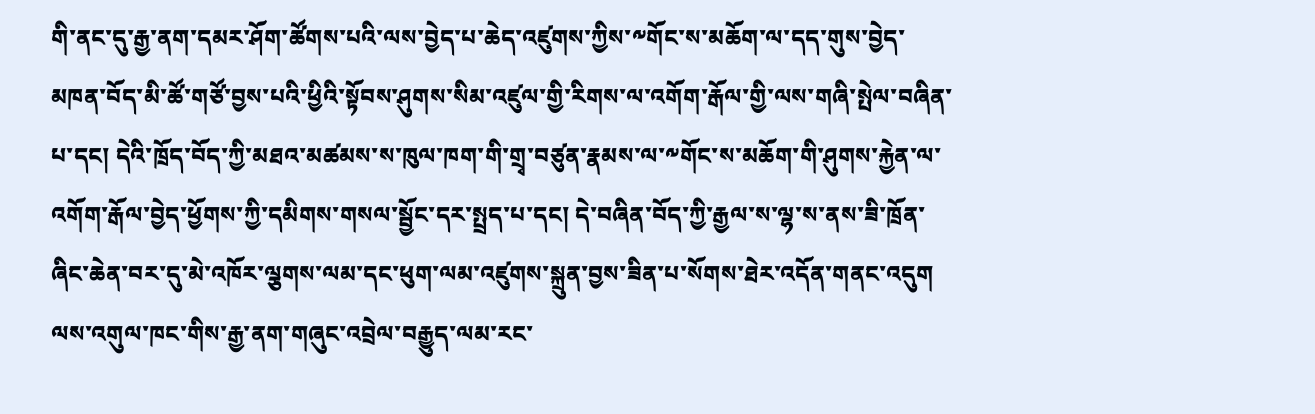གི་ནང་དུ་རྒྱ་ནག་དམར་ཤོག་ཚོགས་པའི་ལས་བྱེད་པ་ཆེད་འཛུགས་ཀྱིས་༸གོང་ས་མཆོག་ལ་དད་གུས་བྱེད་མཁན་བོད་མི་ཚོ་གཙོ་བྱས་པའི་ཕྱིའི་སྟོབས་ཤུགས་སིམ་འཛུལ་གྱི་རིགས་ལ་འགོག་རྒོལ་གྱི་ལས་གཞི་སྤེལ་བཞིན་པ་དང། དེའི་ཁྲོད་བོད་ཀྱི་མཐའ་མཚམས་ས་ཁུལ་ཁག་གི་གྲྭ་བཙུན་རྣམས་ལ་༸གོང་ས་མཆོག་གི་ཤུགས་རྐྱེན་ལ་འགོག་རྒོལ་བྱེད་ཕྱོགས་ཀྱི་དམིགས་གསལ་སྦྱོང་དར་སྤྲད་པ་དང། དེ་བཞིན་བོད་ཀྱི་རྒྱལ་ས་ལྷ་ས་ནས་ཟི་ཁྲོན་ཞིང་ཆེན་བར་དུ་མེ་འཁོར་ལྕགས་ལམ་དང་ཕུག་ལམ་འཛུགས་སྐྲུན་བྱས་ཟིན་པ་སོགས་ཐེར་འདོན་གནང་འདུག
ལས་འགུལ་ཁང་གིས་རྒྱ་ནག་གཞུང་འབྲེལ་བརྒྱུད་ལམ་རང་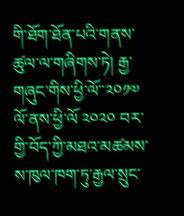གི་ཐོག་ཐོན་པའི་གནས་ཚུལ་ལ་གཞིགས་ཏེ། རྒྱ་གཞུང་གིས་ཕྱི་ལོ་་༢༠༡༧ ལོ་ནས་ཕྱི་ལོ ༢༠༢༠ བར་གྱི་བོད་ཀྱི་མཐའ་མཚམས་ས་ཁུལ་ཁག་ཏུ་རྒྱལ་སྲུང་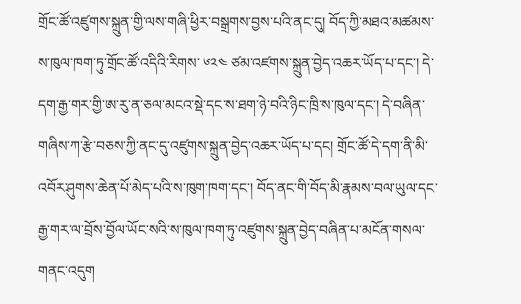གྲོང་ཚོ་འཛུགས་སྐྲུན་གྱི་ལས་གཞི་ཕྱིར་བསྒྲགས་བྱས་པའི་ནང་དུ། བོད་ཀྱི་མཐའ་མཚམས་ས་ཁུལ་ཁག་ཏུ་གྲོང་ཚོ་འདིའི་རིགས་ ༦༢༤ ཙམ་འཛགས་སྐྲུན་བྱེད་འཆར་ཡོད་པ་དང་། དེ་དག་རྒྱ་གར་གྱི་ཨ་རུ་ན་ཅལ་མངའ་སྡེ་དང་ས་ཐག་ཉེ་བའི་ཉིང་ཁྲི་ས་ཁུལ་དང་། དེ་བཞིན་གཞིས་ཀ་རྩེ་བཅས་ཀྱི་ནང་དུ་འཛུགས་སྐྲུན་བྱེད་འཆར་ཡོད་པ་དང། གྲོང་ཚོ་དེ་དག་ནི་མི་འབོར་ཤུགས་ཆེན་པོ་མེད་པའི་ས་ཁུག་ཁག་དང་། བོད་ནང་གི་བོད་མི་རྣམས་བལ་ཡུལ་དང་རྒྱ་གར་ལ་བྲོས་བྱོལ་ཡོང་སའི་ས་ཁུལ་ཁག་ཏུ་འཛུགས་སྐྲུན་བྱེད་བཞིན་པ་མངོན་གསལ་གནང་འདུག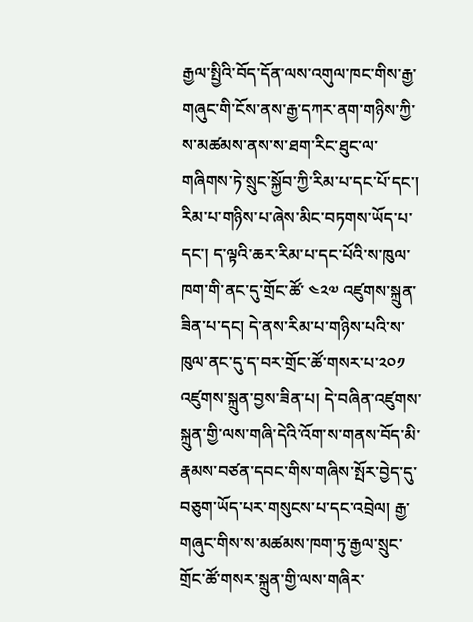རྒྱལ་སྤྱིའི་བོད་དོན་ལས་འགུལ་ཁང་གིས་རྒྱ་གཞུང་གི་ངོས་ནས་རྒྱ་དཀར་ནག་གཉིས་ཀྱི་ས་མཚམས་ནས་ས་ཐག་རིང་ཐུང་ལ་གཞིགས་ཏེ་སྲུང་སྐྱོབ་ཀྱི་རིམ་པ་དང་པོ་དང་། རིམ་པ་གཉིས་པ་ཞེས་མིང་བཏགས་ཡོད་པ་དང་། ད་ལྟའི་ཆར་རིམ་པ་དང་པོའི་ས་ཁུལ་ཁག་གི་ནང་དུ་གྲོང་ཚོ་ ༤༢༧ འཛུགས་སྐྲུན་ཟིན་པ་དང། དེ་ནས་རིམ་པ་གཉིས་པའི་ས་ཁུལ་ནང་དུ་ད་བར་གྲོང་ཚོ་གསར་པ་༢༠༡ འཛུགས་སྐྲུན་བྱས་ཟིན་པ། དེ་བཞིན་འཛུགས་སྐྲུན་གྱི་ལས་གཞི་དེའི་འོག་ས་གནས་བོད་མི་རྣམས་བཙན་དབང་གིས་གཞིས་སྤོར་བྱེད་དུ་བཅུག་ཡོད་པར་གསུངས་པ་དང་འབྲེལ། རྒྱ་གཞུང་གིས་ས་མཚམས་ཁག་ཏུ་རྒྱལ་སྲུང་གྲོང་ཚོ་གསར་སྐྲུན་གྱི་ལས་གཞིར་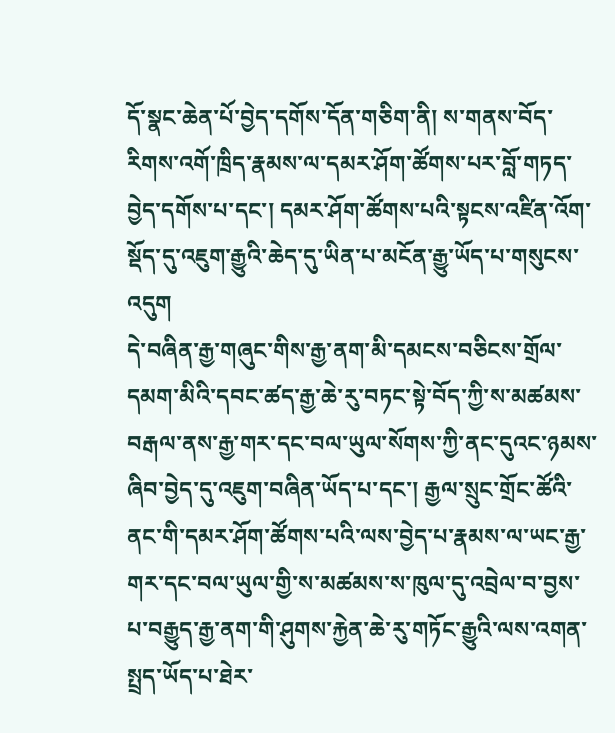དོ་སྣང་ཆེན་པོ་བྱེད་དགོས་དོན་གཅིག་ནི། ས་གནས་བོད་རིགས་འགོ་ཁྲིད་རྣམས་ལ་དམར་ཤོག་ཚོགས་པར་བློ་གཏད་བྱེད་དགོས་པ་དང་། དམར་ཤོག་ཚོགས་པའི་སྟངས་འཛིན་འོག་སྡོད་དུ་འཇུག་རྒྱུའི་ཆེད་དུ་ཡིན་པ་མངོན་རྒྱུ་ཡོད་པ་གསུངས་འདུག
དེ་བཞིན་རྒྱ་གཞུང་གིས་རྒྱ་ནག་མི་དམངས་བཅིངས་གྲོལ་དམག་མིའི་དབང་ཚད་རྒྱ་ཆེ་རུ་བཏང་སྟེ་བོད་ཀྱི་ས་མཚམས་བརྒལ་ནས་རྒྱ་གར་དང་བལ་ཡུལ་སོགས་ཀྱི་ནང་དུའང་ཉམས་ཞིབ་བྱེད་དུ་འཇུག་བཞིན་ཡོད་པ་དང་། རྒྱལ་སྲུང་གྲོང་ཚོའི་ནང་གི་དམར་ཤོག་ཚོགས་པའི་ལས་བྱེད་པ་རྣམས་ལ་ཡང་རྒྱ་གར་དང་བལ་ཡུལ་གྱི་ས་མཚམས་ས་ཁུལ་དུ་འབྲེལ་བ་བྱས་པ་བརྒྱུད་རྒྱ་ནག་གི་ཤུགས་རྐྱེན་ཆེ་རུ་གཏོང་རྒྱུའི་ལས་འགན་སྤྲད་ཡོད་པ་ཐེར་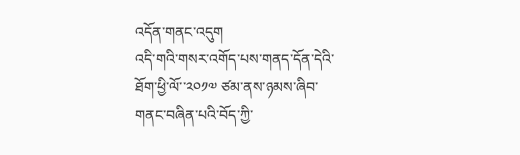འདོན་གནང་འདུག
འདི་གའི་གསར་འགོད་པས་གནད་དོན་དེའི་ཐོག་ཕྱི་ལོ་་༢༠༡༧ ཙམ་ནས་ཉམས་ཞིབ་གནང་བཞིན་པའི་བོད་ཀྱི་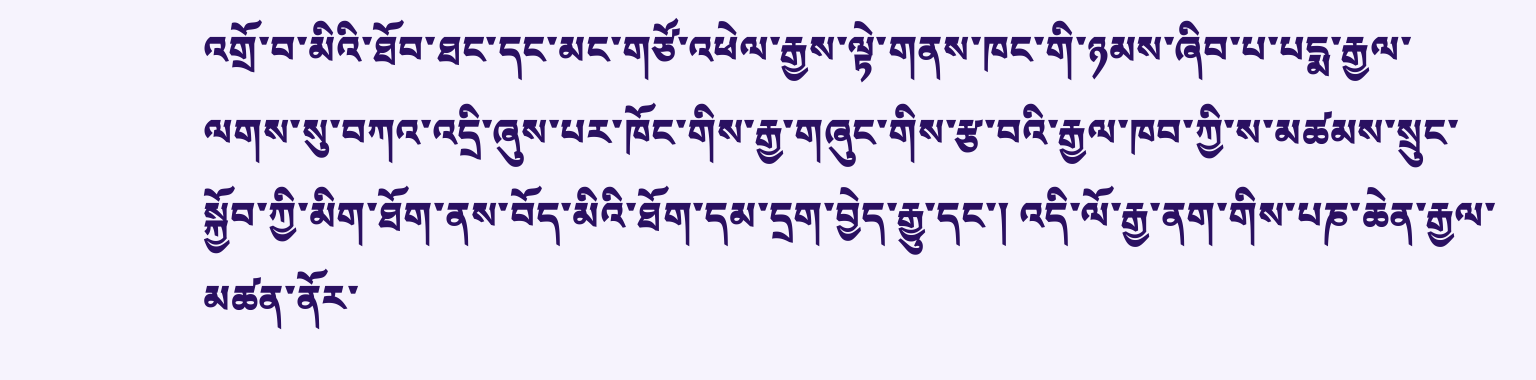འགྲོ་བ་མིའི་ཐོབ་ཐང་དང་མང་གཙོ་འཕེལ་རྒྱས་ལྟེ་གནས་ཁང་གི་ཉམས་ཞིབ་པ་པདྨ་རྒྱལ་ལགས་སུ་བཀའ་འདྲི་ཞུས་པར་ཁོང་གིས་རྒྱ་གཞུང་གིས་རྩ་བའི་རྒྱལ་ཁབ་ཀྱི་ས་མཚམས་སྲུང་སྐྱོབ་ཀྱི་མིག་ཐོག་ནས་བོད་མིའི་ཐོག་དམ་དྲག་བྱེད་རྒྱུ་དང་། འདི་ལོ་རྒྱ་ནག་གིས་པཎ་ཆེན་རྒྱལ་མཚན་ནོར་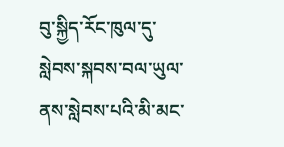བུ་སྐྱིད་རོང་ཁུལ་དུ་སླེབས་སྐབས་བལ་ཡུལ་ནས་སླེབས་པའི་མི་མང་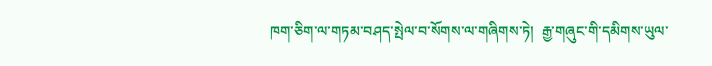ཁག་ཅིག་ལ་གཏམ་བཤད་སྤེལ་བ་སོགས་ལ་གཞིགས་ཏེ།  རྒྱ་གཞུང་གི་དམིགས་ཡུལ་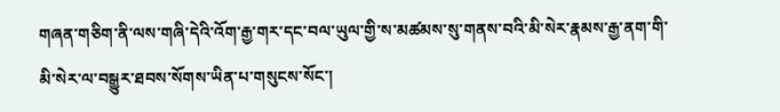གཞན་གཅིག་ནི་ལས་གཞི་དེའི་འོག་རྒྱ་གར་དང་བལ་ཡུལ་གྱི་ས་མཚམས་སུ་གནས་བའི་མི་སེར་རྣམས་རྒྱ་ནག་གི་མི་སེར་ལ་བསྒྱུར་ཐབས་སོགས་ཡིན་པ་གསུངས་སོང་།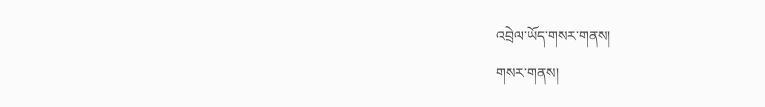འབྲེལ་ཡོད་གསར་གནས།
གསར་གནས།